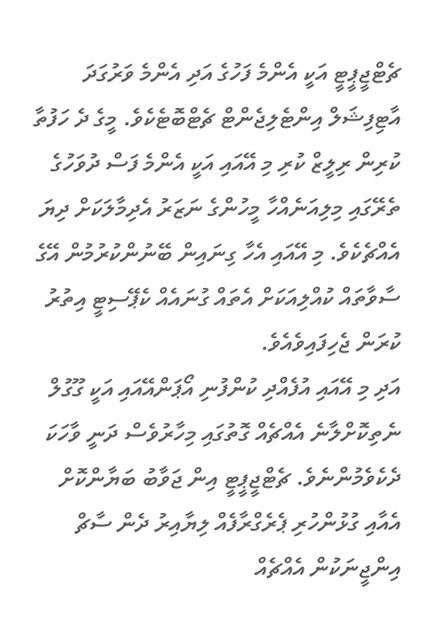ޗެޓްޖީޕީޓީ އަކީ އެންމެ ފަހުގެ އަދި އެންމެ ވަރުގަދަ އާޓިފިޝަލް އިންޓެލިޖެންޓް ޗެޓްބޮޓެކެވެ. މީގެ ދެ ހަފުތާ ކުރިން ރިލީޒް ކުރި މި އޭއައި އަކީ އެންމެ ފަސް ދުވަހުގެ ތެރޭގައި މިލިއަނެއްހާ މީހުންގެ ނަޒަރު އެދިމާލަކަށް ދިޔަ އެއްޗެކެވެ. މި އޭއައި އެހާ ގިނައިން ބޭނުންކުރުމުން އޭގެ ސާވާތައް ކުއްލިއަކަށް އެތައް ގުނައެއް ކެޕޭސިޓީ އިތުރު ކުރަން ޖެހިފައިވެއެވެ.
އަދި މި އޭއައި އުފެއްދި ކުންފުނި އޯޕަންއޭއައި އަކީ ގޫގުލް ނެތިކޮށްލާނެ އެއްޗެއް ގޮތުގައި މިހާރުވެސް ދަނީ ވާހަކަ ދެކެވެމުންނެވެ. ޗެޓްޖީޕީޓީ އިން ޖަވާބު ބަޔާންކޮށް އެއާއި ގުޅުންހުރި ޕެރެގްރާފެއް ލިޔާއިރު ދެން ސާޗް އިންޖީނަކުން އެއްޗެއް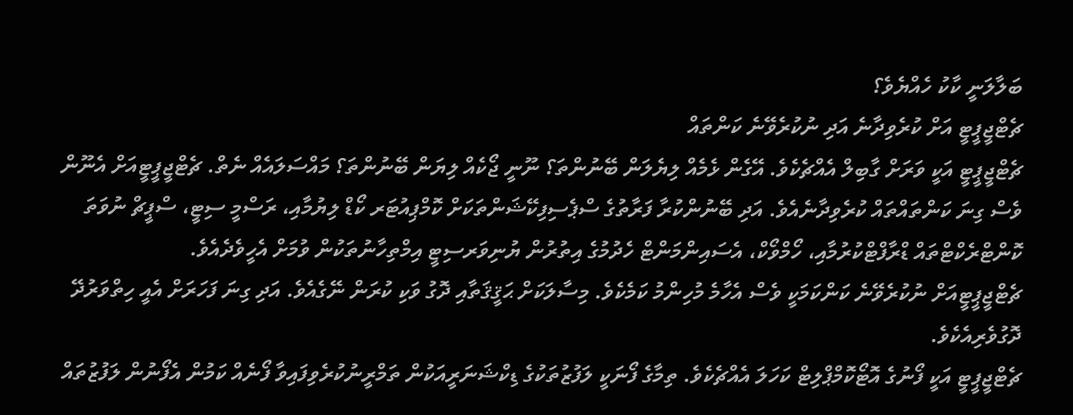ބަލާލަނީ ކާކު ހެއްޔެވެ؟
ޗެޓްޖީޕީޓީ އަށް ކުރެވިދާނެ އަދި ނުކުރެވޭނެ ކަންތައް
ޗެޓްޖީޕީޓީ އަކީ ވަރަށް ގާބިލް އެއްޗެކެވެ. އޭގެން ޅެމެއް ލިޔެލަން ބޭނުންތަ؟ ނޫނީ ޖޯކެއް ލިޔަން ބޭނުންތަ؟ މައްސަލައެއް ނެތް. ޗެޓްޖީޕީޓީއަށް އެނޫން ވެސް ގިނަ ކަންތައްތައް ކުރެވިދާނެއެވެ. އަދި ބޭނުންކުރާ ފަރާތުގެ ސްޕެސިފިކޭޝަންތަކަށް ކޮމްޕިއުޓަރ ކޯޑް ލިޔުމާއި، ރަސްމީ ސިޓީ، ސްޕީޗް ނުވަތަ ކޮންޓްރެކްޓްތައް ޑްރާފްޓްކުރުމާއި، ހޯމްވޯކް، އެސައިންމަންޓް ހެދުމުގެ އިތުރުން ޔުނިވަރސިޓީ އިމްތިހާނުތަކުން ވުމަށް އެހީވެދެއެވެ.
ޗެޓްޖީޕީޓީއަށް ނުކުރެވޭނެ ކަންކަމަކީ ވެސް އެހާމެ މުހިންމު ކަމެކެވެ. މިސާލަކަށް ޙަޤީޤަތާއި ދޮގު ވަކި ކުރަން ނޭގެއެވެ. އަދި ގިނަ ފަހަރަށް އެއީ ހިތްވަރުދޭ ދޮގުވެރިއެކެވެ.
ޗެޓްޖީޕީޓީ އަކީ ފޯނުގެ އޮޓޯކޮމްޕްލިޓް ކަހަލަ އެއްޗެކެވެ. ތިމާގެ ފޯނަކީ ލަފުޒުތަކުގެ ޑިކްޝަނަރީއަކުން ތަމްރީނުކުރެވިފައިވާ ފޯނެއް ކަމުން އެފޯނުން ލަފުޒުތައް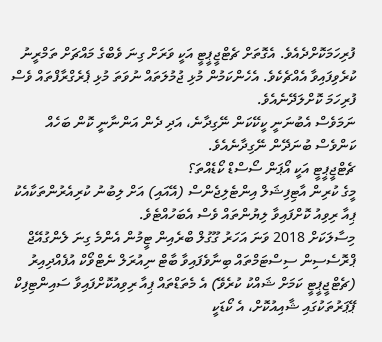ފުރިހަމަކޮށްދެއެވެ. އެގޮތަށް ޗެޓްޖީޕީޓީ އަކީ ވަރަށް ގިނަ ވެބްގެ މައްޗަށް ތަމްރީނު ކުރެވިފައިވާ އެއްޗެކެވެ. އެހެންކަމުން މުޅި ޖުމުލަތައް ނުވަތަ މުޅި ޕެރެގްރާފްތައް ވެސް ފުރިހަމަ ކޮށްލަދޭނެއެވެ.
ނަމަވެސް އެބުނަނީ ކީކޭކަން ނޭގިދާނެ، އަދި ދެން އަންނާނީ ކޮން ބަހެއް ކަންވެސް ބުނަދޭން ނޭގިދާނެއެވެ.
ޗެޓްޖީޕީޓީ އަކީ އޯޕަން ސޯސްޑް ކޯޑެއްތަ؟
މީގެ ކުރިން އާޓިފިޝަލް އިންޓެލިޖެންސް (އޭއައި) އަށް ލިބުނު ކުރިއެރުންތަކާއެކު ޕިއާ ރިވިއު ކޮށްފައިވާ ލިޔުންތައް ވެސް އެބަހުއްޓެވެ.
މިސާލަކަށް 2018 ވަނަ އަހަރު ގޫގުލް ބްރެއިން ޓީމުން އެންމެ ގިނަ ލެންގުއޭޖް ޕްރޮސެސިން ސިސްޓަމްތައް ބިނާވެފައިވާ ބާޓް ނިއުރަލް ނެޓްވޯކް އުފެއްދިއިރު (ޗެޓްޖީޕީޓީ ކަމަށް ޝައްކު ކުރެވޭ) އެ މެތަޑްތައް ޕިއާ ރިވިއުކޮށްފައިވާ ސައިންޓިފިކް ޕޭޕަރުތަކުގައި ޝާއިއުކޮށް، އެ ކޯޑަކީ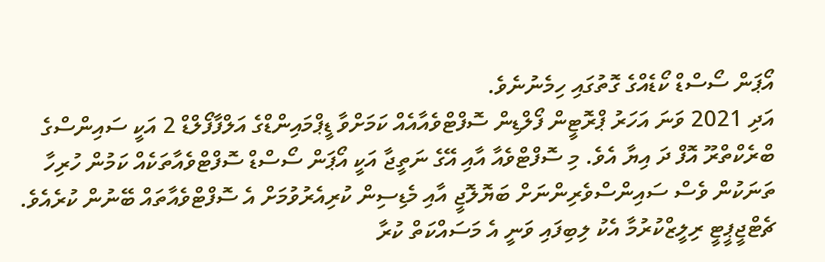އޯޕަން ސޯސްޑް ކޯޑެއްގެ ގޮތުގައި ހިމެނުނެވެ.
އަދި 2021 ވަނަ އަހަރު ޕްރޮޓީން ފޯލްޑިން ސޮފްޓްވެއާއެއް ކަމަށްވާ ޑީޕްމައިންޑްގެ އަލްފާފޯލްޑް 2 އަކީ ސައިންސްގެ ބްރެކްތްރޫ އޮފް ދަ އިޔާ އެވެ. މި ސޮފްޓްވެއާ އާއި އޭގެ ނަތީޖާ އަކީ އޯޕަން ސޯސްޑް ސޮފްޓްވެއާތަކެއް ކަމުން ހުރިހާ ތަނަކުން ވެސް ސައިންސްވެރިންނަށް ބަޔޮލޮޖީ އާއި މެޑިސިން ކުރިއެރުވުމަށް އެ ސޮފްޓްވެއާތައް ބޭނުން ކުރެއެވެ.
ޗެޓްޖީޕީޓީ ރިލީޒްކުރުމާ އެކު ލިބިފައި ވަނީ އެ މަސައްކަތް ކުރާ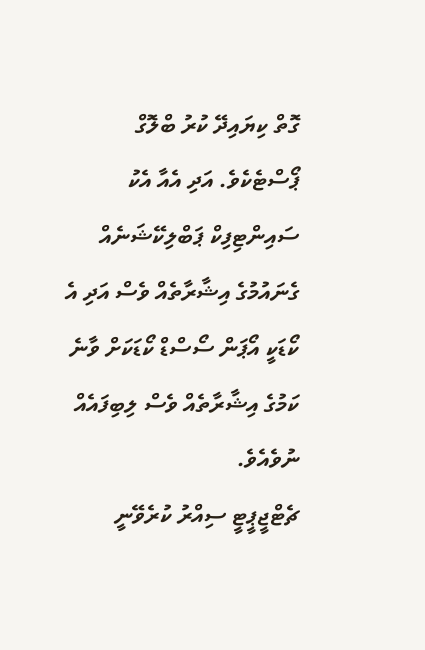ގޮތް ކިޔައިދޭ ކުރު ބްލޮގް ޕޯސްޓެކެވެ. އަދި އެއާ އެކު ސައިންޓިފިކް ޕަބްލިކޭޝަނެއް ގެނައުމުގެ އިޝާރާތެއް ވެސް އަދި އެ ކޯޑަކީ އޯޕަން ސޯސްޑް ކޯޑަކަށް ވާނެ ކަމުގެ އިޝާރާތެއް ވެސް ލިބިފައެއް ނުވެއެވެ.
ޗެޓްޖީޕީޓީ ސިއްރު ކުރެވޭނީ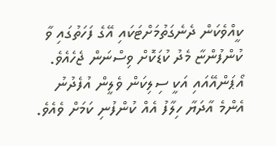ކީއްވެކަން ދެނެގަތުމަށްޓަކައި އޭގެ ފަހަތުގައި ވާ ކުންފުންޏާ މެދު ކުޑަކޮށް ވިސްނަން ޖެހެއެވެ.
އޯޕަންއޭއައި އަކީ ސިލިކަން ވެލީން އުފެދުނު އެންމެ އާދަޔާ ހިލާފު އެއް ކުންފުނި ކަމަށް ވެއެވެ.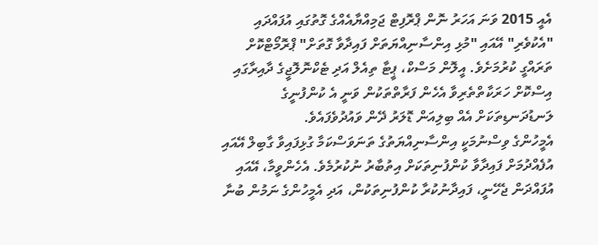އެއީ 2015 ވަނަ އަހަރު ނޮން ޕްރޮފިޓް ޖަމިއްޔާއެއްގެ ގޮތުގައި އުފައްދައި "އެކުވެރި" އޭއައި "މުޅި އިންސާނިއްޔަތަށް ފައިދާވާ ގޮތަށް" ޕްރޮމޯޓްކޮށް ތަރައްގީ ކުރުމަށެވެ. އީލޮން މަސްކް، ޕީޓާ ތިއެލް އަދި ޓެކްނޮލޮޖީގެ ދާއިރާގައި އިސްކޮށް ހަރަކާތްތެރިވާ އެހެން ފަރާތްތަކުން ވަނީ އެ ކުންފުނީގެ ލަނޑުދަނޑިތަކަށް އެއް ބިލިއަން ޑޮލަރު ދޭން ވައުދުވެފައެވެ.
އެމީހުންގެ ވިސްނުމަކީ އިންސާނިއްޔަތުގެ ތަނަވަސްކަމާ ގުޅިފައިވާ ގާބިލް އޭއައި އުފެއްދުމަށް ފައިދާވާ ކުންފުނިތަކަށް އިތުބާރު ނުކުރުމެވެ. އެހެންވީމާ، އޭއައި އުފައްދަން ޖެހޭނީ، ފައިދާނުކުރާ ކުންފުނިތަކުން، އަދި އެމީހުންގެ ނަމުން ބުނާ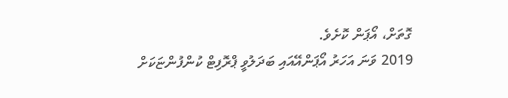ގޮތަށް، އޯޕަން ކޮށެވެ.
2019 ވަނަ އަހަރު އޯޕަންއޭއައި ބަދަލުވީ ޕްރޮފިޓް ކުންފުންޏަކަށް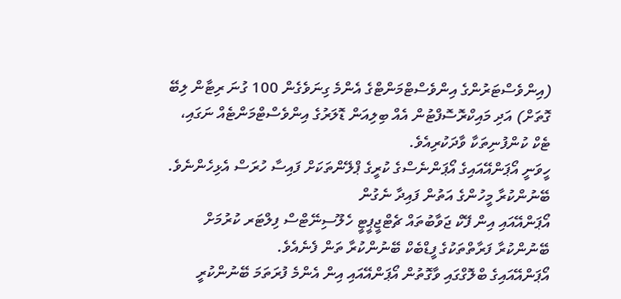(އިންވެސްޓަރުންގެ އިންވެސްޓްމަންޓްގެ އެންމެ ގިނަވެގެން 100 ގުނަ ރިޓާން ލިބޭ ގޮތަށް) އަދި މައިކްރޮސޮފްޓުން އެއް ބިލިއަން ޑޮލަރުގެ އިންވެސްޓްމަންޓެއް ނަގައި، ޓެކް ކުންފުނިތަކާ ވާދަކުރިއެވެ.
ހީވަނީ އޯޕަންއޭއައިގެ އޯޕަންނެސްގެ ކުރީގެ ޕްލޭންތަކަށް ފައިސާ ހުރަސް އެޅިހެންނެވެ.
ބޭނުންކުރާ މީހުންގެ އަތުން ފައިދާ ނެގުން
އޯޕަންއޭއައި އިން ފޭކް ޖަވާބުތައް ޗެޓްޖީޕީޓީ ހެލޫސިނޭޓްސް ފިލްޓަރ ކުރުމަށް ބޭނުންކުރާ ފަރާތްތަކުގެ ފީޑްބެކް ބޭނުންކުރާ ތަން ފެނެއެވެ.
އޯޕަންއޭއައިގެ ބްލޮގްގައި ވާގޮތުން އޯޕަންއޭއައި އިން އެންމެ ފުރަތަމަ ބޭނުންކުރީ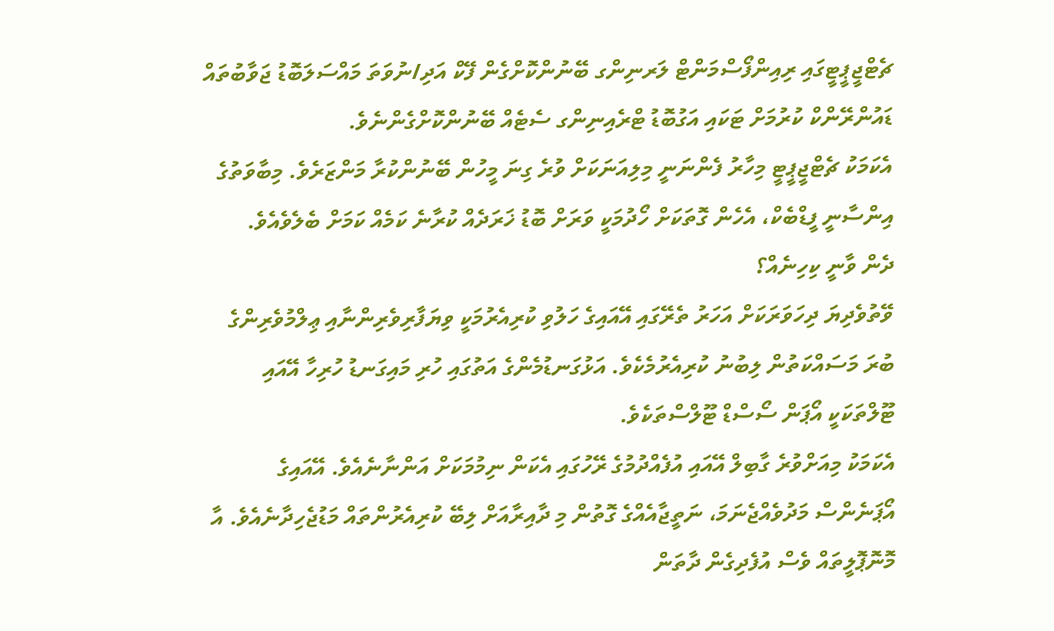ޗެޓްޖީޕީޓީގައި ރިއިންފޯސްމަންޓް ލަރނިންގ ބޭނުންކޮށްގެން ފޭކް އަދި/ނުވަތަ މައްސަލަބޮޑު ޖަވާބުތައް ޑައުންރޭންކް ކުރުމަށް ޓަކައި އަގުބޮޑު ޓްރެއިނިންގ ސެޓެއް ބޭނުންކޮށްގެންނެވެ.
އެކަމަކު ޗެޓްޖީޕީޓީ މިހާރު ފެންނަނީ މިލިއަނަކަށް ވުރެ ގިނަ މީހުން ބޭނުންކުރާ މަންޒަރެވެ. މިބާވަތުގެ އިންސާނީ ފީޑްބެކް، އެހެން ގޮތަކަށް ހޯދުމަކީ ވަރަށް ބޮޑު ޚަރަދެއް ކުރާނެ ކަމެއް ކަމަށް ބެލެވެއެވެ.
ދެން ވާނީ ކިހިނެއް؟
ވޭތުވެދިޔަ ދިހަވަރަކަށް އަހަރު ތެރޭގައި އޭއައިގެ ހަލުވި ކުރިއެރުމަކީ ވިޔަފާރިވެރިންނާއި ޢިލްމުވެރިންގެ ބުރަ މަސައްކަތުން ލިބުނު ކުރިއެރުމެކެވެ. އަޅުގަނޑުމެންގެ އަތުގައި ހުރި މައިގަނޑު ހުރިހާ އޭއައި ޓޫލްތަކަކީ އޯޕަން ސޯސްޑް ޓޫލްސްތަކެވެ.
އެކަމަކު މިއަށްވުރެ ގާބިލް އޭއައި އުފެއްދުމުގެ ރޭހުގައި އެކަން ނިމުމަކަށް އަންނާނެއެވެ. އޭއައިގެ އޯޕަނެންސް މަދުވެއްޖެނަމަ، ނަތީޖާއެއްގެ ގޮތުން މި ދާއިރާއަށް ލިބޭ ކުރިއެރުންތައް މަޑުޖެހިދާނެއެވެ. އާ މޮނޮޕޮލީތައް ވެސް އުފެދިގެން ދާތަން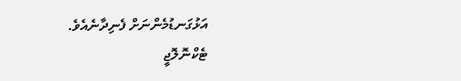އަޅުގަނޑުމެންނަށް ފެނިދާނެއެވެ.
ޓެކްނޮލޮޖީ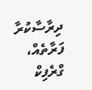ދިރާސާކުރާ ފަރާތެއް، ގްރެފިކް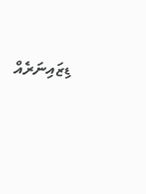ޑިޒައިނަރެއް